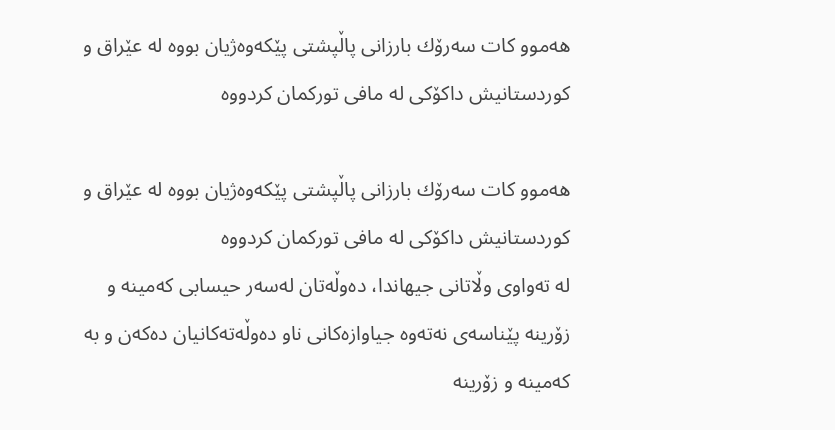هەموو كات سەرۆك بارزانی پاڵپشتی پێكەوەژیان بووە لە عێراق و كوردستانیش داكۆكی لە مافی توركمان كردووە

هەموو كات سەرۆك بارزانی پاڵپشتی پێكەوەژیان بووە لە عێراق و كوردستانیش داكۆكی لە مافی توركمان كردووە
لە تەواوی وڵاتانی جیهاندا، دەوڵەتان لەسەر حیسابی كەمینە و زۆرینە پێناسەی نەتەوە جیاوازەكانی ناو دەوڵەتەكانیان دەكەن و بە كەمینە و زۆرینە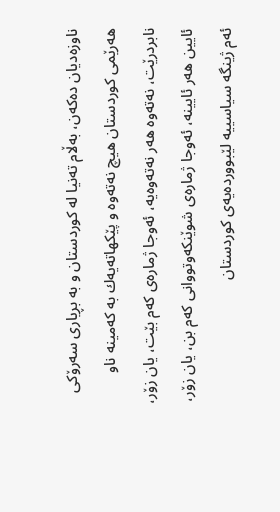ناوزەدیان دەكەن، بەڵام تەنیا لە كوردستان و بە بڕیاری سەرۆكی هەرێمی كوردستان هیچ نەتەوە و پێكهاتەیەك بە كەمینە ناو نابردرێت، نەتەوە هەر نەتەوەیە، ئەوجا ژمارەی كەم بێت، یان زۆر، ئایین هەر ئایینە، ئەوجا ژمارەی شوێنكەوتووانی كەم بن، یان زۆر، ئەم ژینگە سیاسییە لێبووردەیەی كوردستان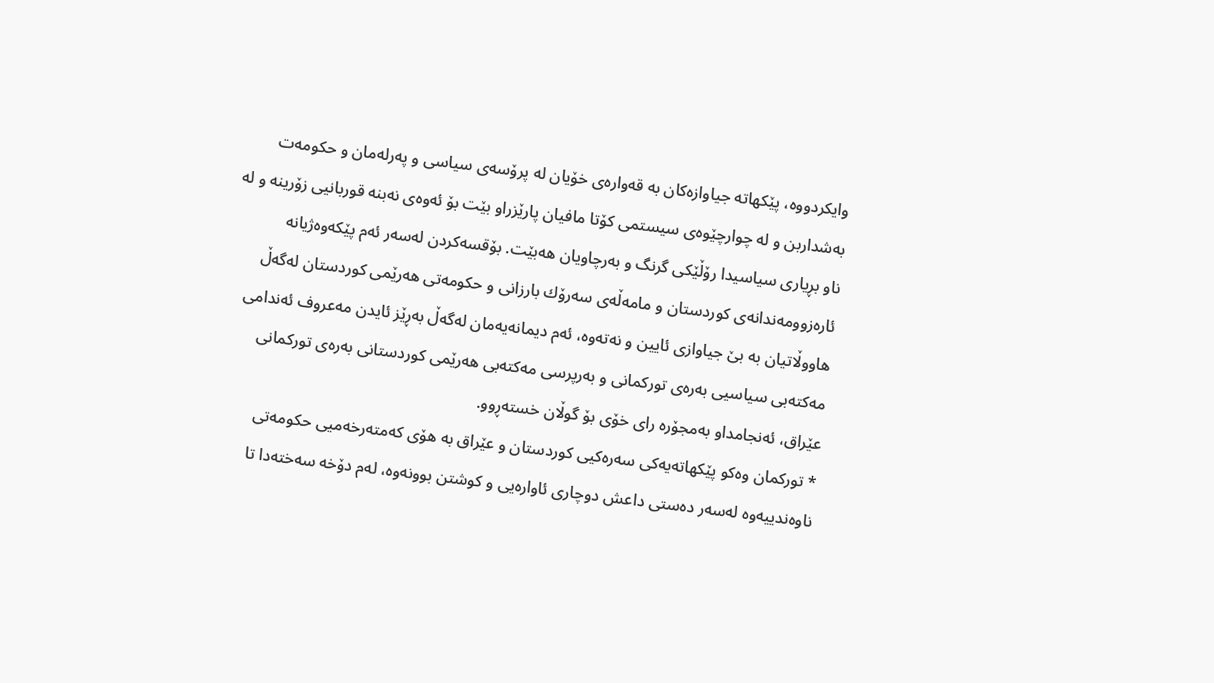وایكردووە، پێكهاتە جیاوازەكان بە قەوارەی خۆیان لە پرۆسەی سیاسی و پەرلەمان و حكومەت بەشداربن و لە چوارچێوەی سیستمی كۆتا مافیان پارێزراو بێت بۆ ئەوەی نەبنە قوربانیی زۆرینە و لە ناو بڕیاری سیاسیدا رۆڵێكی گرنگ و بەرچاویان هەبێت. بۆقسەكردن لەسەر ئەم پێكەوەژیانە ئارەزوومەندانەی كوردستان و مامەڵەی سەرۆك بارزانی و حكومەتی هەرێمی كوردستان لەگەڵ هاووڵاتیان بە بێ جیاوازی ئایین و نەتەوە، ئەم دیمانەیەمان لەگەڵ بەڕێز ئایدن مەعروف ئەندامی مەكتەبی سیاسیی بەرەی توركمانی و بەرپرسی مەكتەبی هەرێمی كوردستانی بەرەی توركمانی عێراق، ئەنجامداو بەمجۆرە رای خۆی بۆ گوڵان خستەڕوو.
* توركمان وەكو پێكهاتەیەكی سەرەكیی كوردستان و عێراق بە هۆی كەمتەرخەمیی حكومەتی ناوەندییەوە لەسەر دەستی داعش دوچاری ئاوارەیی و كوشتن بوونەوە، لەم دۆخە سەختەدا تا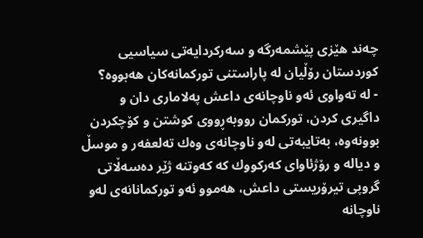چەند هێزی پێشمەرگە و سەركردایەتی سیاسیی كوردستان رۆڵیان لە پاراستنی توركمانەكان هەبووە؟
- لە تەواوی ئەو ناوچانەی داعش پەلاماری دان و داگیری كردن، توركمان رووبەڕووی كوشتن و كۆچكردن بوونەوە، بەتایبەتی لەو ناوچانەی وەك تەلعفەر و موسڵ و دیالە و رۆژئاوای كەركووك كە كەوتنە ژێر دەسەڵاتی گروپی تیرۆریستی داعش، هەموو ئەو توركمانانەی لەو ناوچانە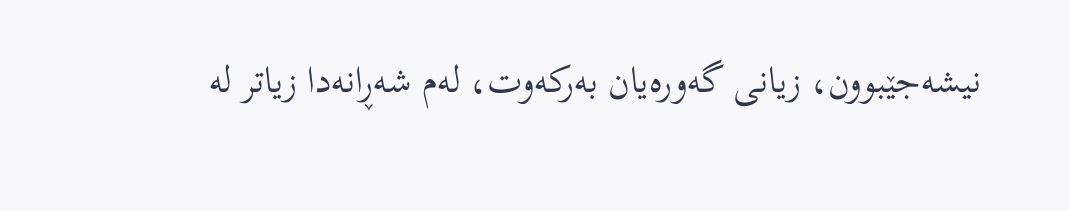نیشەجێبوون، زیانی گەورەیان بەركەوت، لەم شەڕانەدا زیاتر لە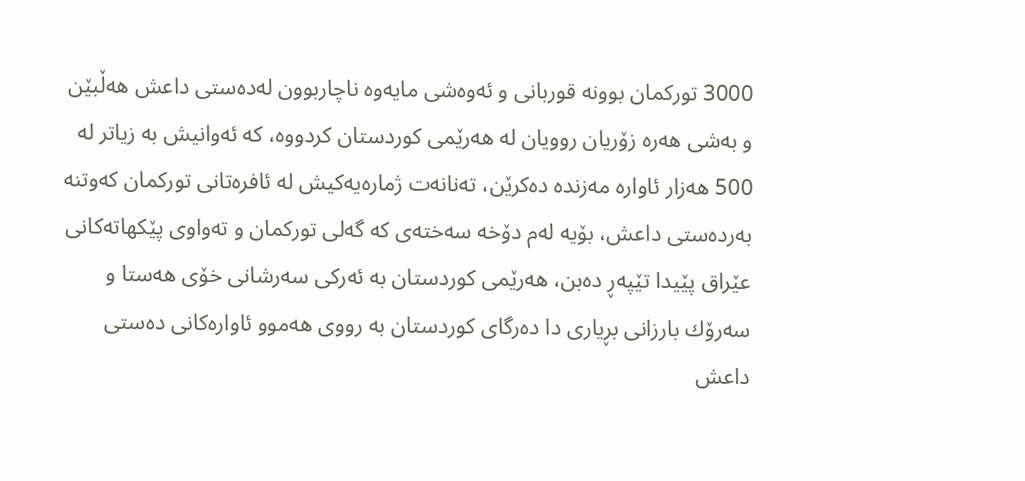3000 توركمان بوونە قوربانی و ئەوەشی مایەوە ناچاربوون لەدەستی داعش هەڵبێن و بەشی هەرە زۆریان روویان لە هەرێمی كوردستان كردووە، كە ئەوانیش بە زیاتر لە 500 هەزار ئاوارە مەزندە دەكرێن، تەنانەت ژمارەیەكیش لە ئافرەتانی توركمان كەوتنە بەردەستی داعش، بۆیە لەم دۆخە سەختەی كە گەلی توركمان و تەواوی پێكهاتەكانی عێراق پێیدا تێپەڕ دەبن، هەرێمی كوردستان بە ئەركی سەرشانی خۆی هەستا و سەرۆك بارزانی بڕیاری دا دەرگای كوردستان بە رووی هەموو ئاوارەكانی دەستی داعش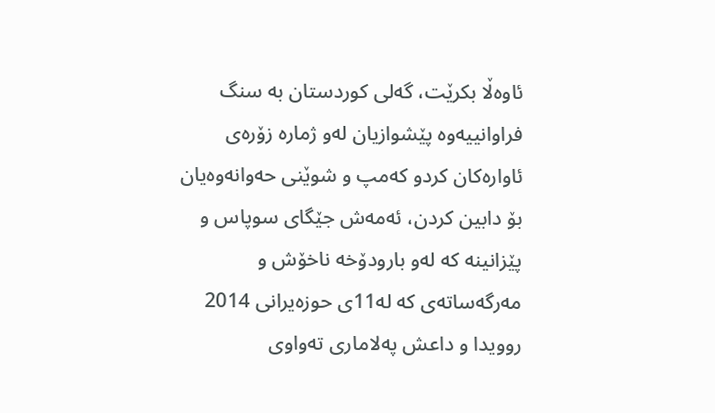ئاوەڵا بكرێت، گەلی كوردستان بە سنگ فراوانییەوە پێشوازیان لەو ژمارە زۆرەی ئاوارەكان كردو كەمپ و شوێنی حەوانەوەیان بۆ دابین كردن، ئەمەش جێگای سوپاس و پێزانینە كە لەو بارودۆخە ناخۆش و مەرگەساتەی كە لە11ی حوزەیرانی 2014 روویدا و داعش پەلاماری تەواوی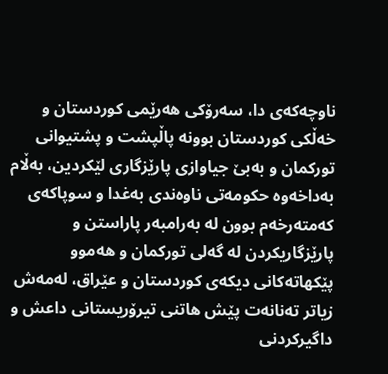ناوچەكەی دا، سەرۆكی هەرێمی كوردستان و خەڵكی كوردستان بوونە پاڵپشت و پشتیوانی توركمان و بەبێ جیاوازی پارێزگاری لێكردین، بەڵام بەداخەوە حكومەتی ناوەندی بەغدا و سوپاكەی كەمتەرخەم بوون لە بەرامبەر پاراستن و پارێزگاریكردن لە گەلی توركمان و هەموو پێكهاتەكانی دیكەی كوردستان و عێراق، لەمەش زیاتر تەنانەت پێش هاتنی تیرۆریستانی داعش و داگیركردنی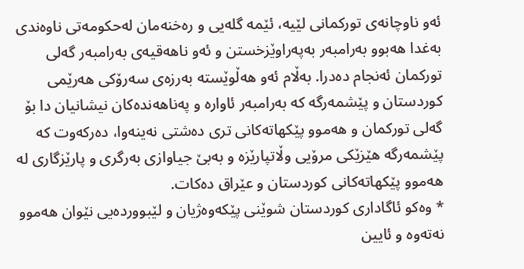ئەو ناوچانەی توركمانی لێیە، ئێمە گلەیی و رەخنەمان لەحكومەتی ناوەندی بەغدا هەبوو بەرامبەر بەپەراوێزخستن و ئەو ناهەقیەی بەرامبەر گەلی توركمان ئەنجام دەدرا. بەڵام ئەو هەڵوێستە بەرزەی سەرۆكی هەرێمی كوردستان و پێشمەرگە كە بەرامبەر ئاوارە و پەناهەندەكان نیشانیان دا بۆ گەلی توركمان و هەموو پێكهاتەكانی تری دەشتی نەینەوا، دەركەوت كە پێشمەرگە هێزێكی مرۆیی وڵاتپارێزە و بەبێ جیاوازی بەرگری و پارێزگاری لە هەموو پێكهاتەكانی كوردستان و عێراق دەكات.
* وەكو ئاگاداری كوردستان شوێنی پێكەوەژیان و لێبووردەیی نێوان هەموو نەتەوە و ئایین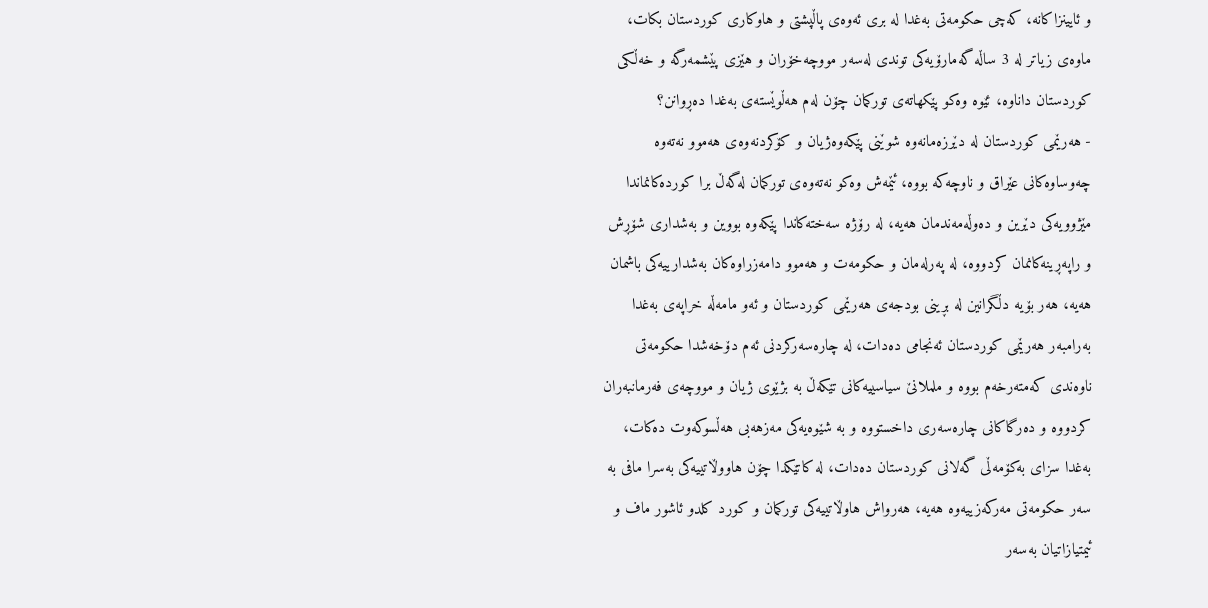و ئایینزاكانە، كەچی حكومەتی بەغدا لە بری ئەوەی پاڵپشتی و هاوكاری كوردستان بكات، ماوەی زیاتر لە 3 ساڵە گەمارۆیەكی توندی لەسەر مووچەخۆران و هێزی پێشمەرگە و خەڵكی كوردستان داناوە، ئێوە وەكو پێكهاتەی توركمان چۆن لەم هەڵوێستەی بەغدا دەڕوانن؟
- هەرێمی كوردستان لە دێرزەمانەوە شوێنی پێكەوەژیان و كۆكردنەوەی هەموو نەتەوە چەوساوەكانی عێراق و ناوچەكە بووە، ئێمەش وەكو نەتەوەی توركمان لەگەڵ برا كوردەكانماندا مێژوویەكی دێرین و دەوڵەمەندمان هەیە، لە رۆژە سەختەكاندا پێكەوە بووین و بەشداری شۆڕش و راپەڕینەكانمان كردووە، لە پەرلەمان و حكومەت و هەموو دامەزراوەكان بەشدارییەكی باشمان هەیە، هەر بۆیە دڵگرانین لە بڕینی بودجەی هەرێمی كوردستان و ئەو مامەڵە خراپەی بەغدا بەرامبەر هەرێمی كوردستان ئەنجامی دەدات، لە چارەسەركردنی ئەم دۆخەشدا حكومەتی ناوەندی كەمتەرخەم بووە و ململانێ سیاسییەكانی تێكەڵ بە بژێوی ژیان و مووچەی فەرمانبەران كردووە و دەرگاكانی چارەسەری داخستووە و بە شێوەیەكی مەزهەبی هەڵسوكەوت دەكات، بەغدا سزای بەكۆمەڵی گەلانی كوردستان دەدات، لە كاتێكدا چۆن هاووڵاتییەكی بەسرا مافی بە سەر حكومەتی مەركەزییەوە هەیە، هەرواش هاوڵاتییەكی توركمان و كورد كلدو ئاشور ماف و ئیمتیازاتیان بەسەر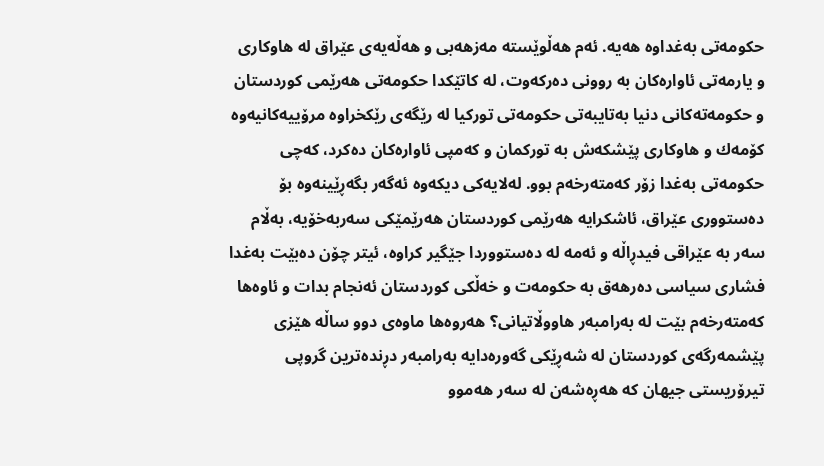حكومەتی بەغداوە هەیە. ئەم هەڵوێستە مەزهەبی و هەڵەیەی عێراق لە هاوكاری و یارمەتی ئاوارەكان بە روونی دەركەوت، لە كاتێكدا حكومەتی هەرێمی كوردستان و حكومەتەكانی دنیا بەتایبەتی حكومەتی توركیا لە رێگەی رێكخراوە مرۆییەكانیەوە كۆمەك و هاوكاری پێشكەش بە توركمان و كەمپی ئاوارەكان دەكرد، كەچی حكومەتی بەغدا زۆر كەمتەرخەم بوو. لەلایەكی دیكەوە ئەگەر بگەڕێینەوە بۆ دەستووری عێراق، ئاشكرایە هەرێمی كوردستان هەرێمێكی سەربەخۆیە، بەڵام سەر بە عێراقی فیدڕاڵە و ئەمە لە دەستووردا جێگیر كراوە، ئیتر چۆن دەبێت بەغدا فشاری سیاسی دەرهەق بە حكومەت و خەڵكی كوردستان ئەنجام بدات و ئاوەها كەمتەرخەم بێت لە بەرامبەر هاووڵاتیانی؟ هەروەها ماوەی دوو ساڵە هێزی پێشمەرگەی كوردستان لە شەڕێكی گەورەدایە بەرامبەر دڕندەترین گروپی تیرۆریستی جیهان كە هەڕەشەن لە سەر هەموو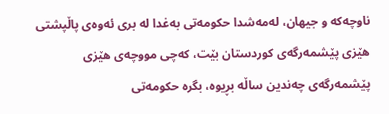ناوچەكە و جیهان، لەمەشدا حكومەتی بەغدا لە بری ئەوەی پاڵپشتی هێزی پێشمەرگەی كوردستان بێت، كەچی مووچەی هێزی پێشمەرگەی چەندین ساڵە بڕیوە، بگرە حكومەتی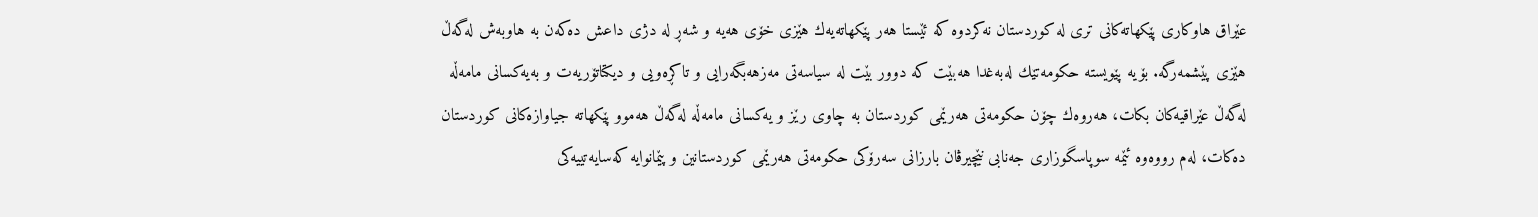عێراق هاوكاری پێكهاتەكانی تری لە كوردستان نەكردوە كە ئێستا هەر پێكهاتەیەك هێزی خۆی هەیە و شەڕ لە دژی داعش دەكەن بە هاوبەش لەگەڵ هێزی پێشمەرگە. بۆیە پێویستە حكومەتێك لەبەغدا هەبێت كە دوور بێت لە سیاسەتی مەزهەبگەرایی و تاكڕەویی و دیكتاتۆریەت و بەیەكسانی مامەڵە لەگەڵ عێراقیەكان بكات، هەروەك چۆن حكومەتی هەرێمی كوردستان بە چاوی رێز و یەكسانی مامەڵە لەگەڵ هەموو پێكهاتە جیاوازەكانی كوردستان دەكات، لەم رووەوە ئێمە سوپاسگوزاری جەنابی نێچیرڤان بارزانی سەرۆكی حكومەتی هەرێمی كوردستانین و پێمانوایە كەسایەتییەكی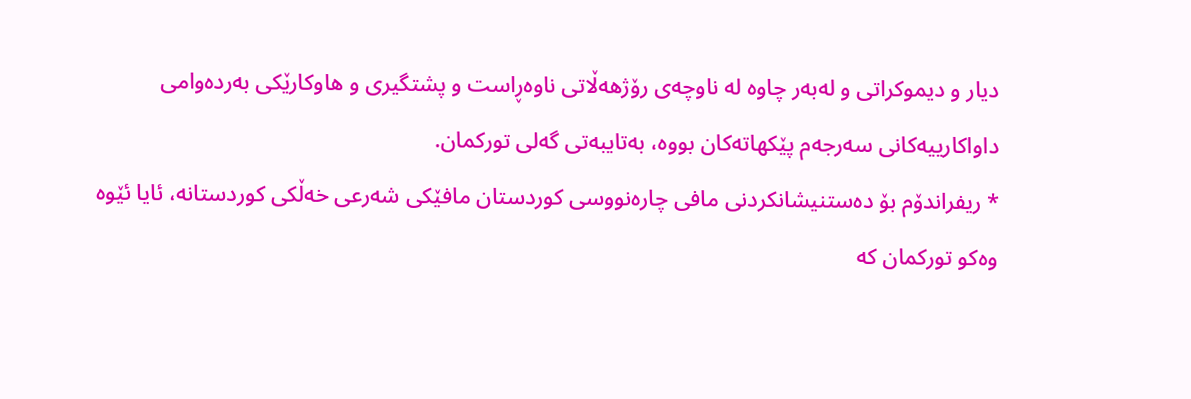دیار و دیموكراتی و لەبەر چاوە لە ناوچەی رۆژهەڵاتی ناوەڕاست و پشتگیری و هاوكارێكی بەردەوامی داواكارییەكانی سەرجەم پێكهاتەكان بووە، بەتایبەتی گەلی توركمان.
* ریفراندۆم بۆ دەستنیشانكردنی مافی چارەنووسی كوردستان مافێكی شەرعی خەڵكی كوردستانە، ئایا ئێوە وەكو توركمان كە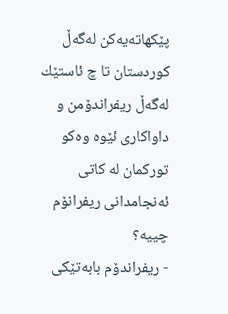پێكهاتەیەكن لەگەڵ كوردستان تا چ ئاستێك لەگەڵ ریفراندۆمن و داواكاری ئێوە وەكو توركمان لە كاتی ئەنجامدانی ریفرانۆم چییە؟
- ریفراندۆم بابەتێكی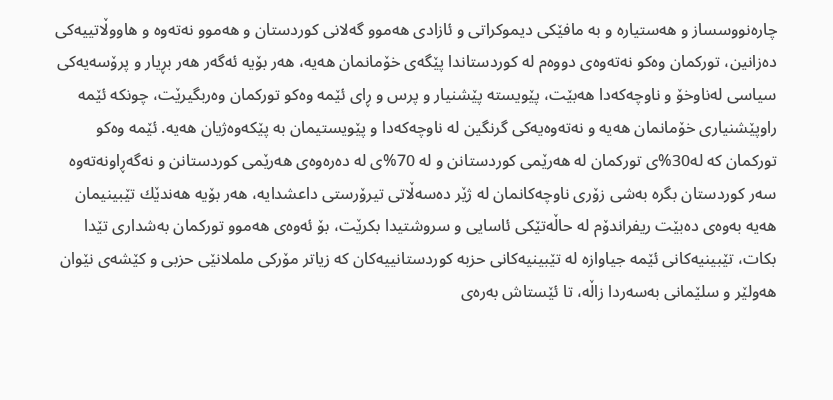چارەنووسساز و هەستیارە و بە مافێكی دیموكراتی و ئازادی هەموو گەلانی كوردستان و هەموو نەتەوە و هاووڵاتییەكی دەزانین، توركمان وەكو نەتەوەی دووەم لە كوردستاندا پێگەی خۆمانمان هەیە، هەر بۆیە ئەگەر هەر بڕیار و پرۆسەیەكی سیاسی لەناوخۆ و ناوچەكەدا هەبێت، پێویستە پێشنیار و پرس و ڕای ئێمە وەكو توركمان وەربگیرێت، چونكە ئێمە راوپێشنیاری خۆمانمان هەیە و نەتەوەیەكی گرنگین لە ناوچەكەدا و پێویستیمان بە پێكەوەژیان هەیە. ئێمە وەكو توركمان كە لە30%ی توركمان لە هەرێمی كوردستانن و لە 70%ی لە دەرەوەی هەرێمی كوردستانن و نەگەڕاونەتەوە سەر كوردستان بگرە بەشی زۆری ناوچەكانمان لە ژێر دەسەڵاتی تیرۆرستی داعشدایە، هەر بۆیە هەندێك تێبینیمان هەیە بەوەی دەبێت ریفراندۆم لە حاڵەتێكی ئاسایی و سروشتیدا بكرێت، بۆ ئەوەی هەموو توركمان بەشداری تێدا بكات، تێبینیەكانی ئێمە جیاوازە لە تێبینیەكانی حزبە كوردستانییەكان كە زیاتر مۆركی ململانێی حزبی و كێشەی نێوان هەولێر و سلێمانی بەسەردا زاڵە، تا ئێستاش بەرەی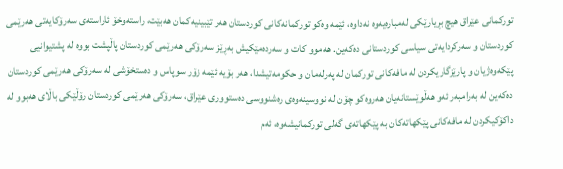توركمانی عێراق هیچ بڕیارێكی لەمبارەیەوە نەداوە، ئێمە وەكو توركمانەكانی كوردستان هەر تێبینیەكمان هەبێت، راستەوخۆ ئاراستەی سەرۆكایەتی هەرێمی كوردستان و سەركردایەتی سیاسی كوردستانی دەكەین. هەموو كات و سەردەمێكیش بەڕێز سەرۆكی هەرێمی كوردستان پاڵپشت بووە لە پشتیوانیی پێكەوەژیان و پارێزگاریكردن لە مافەكانی توركمان لە پەرلەمان و حكومەتیشدا، هەر بۆیە ئێمە زۆر سوپاس و دەستخۆشی لە سەرۆكی هەرێمی كوردستان دەكەین لە بەرامبەر ئەو هەڵوێستانەیان هەروەكو چۆن لە نووسینەوەی رەشنووسی دەستووری عێراق، سەرۆكی هەرێمی كوردستان رۆڵێكی باڵای هەبوو لە داكۆكیكردن لە مافەكانی پێكهاتەكان بە پێكهاتەی گەلی توركمانیشەوە، ئەم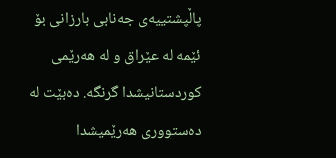پاڵپشتییەی جەنابی بارزانی بۆ ئێمە لە عێراق و لە هەرێمی كوردستانیشدا گرنگە. دەبێت لە دەستووری هەرێمیشدا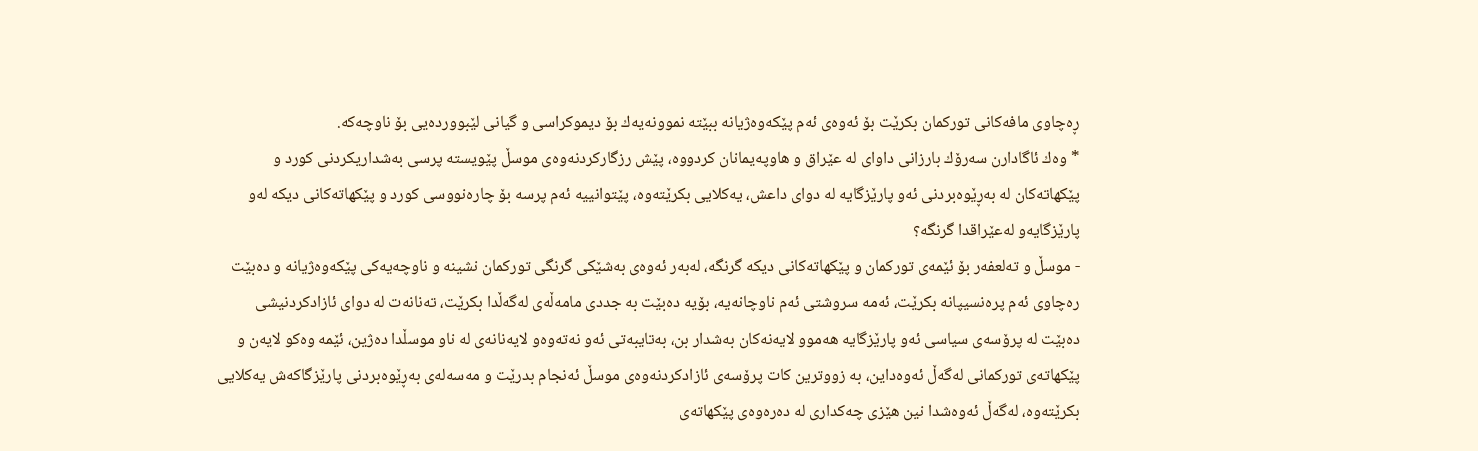ڕەچاوی مافەكانی توركمان بكرێت بۆ ئەوەی ئەم پێكەوەژیانە ببێتە نموونەیەك بۆ دیموكراسی و گیانی لێبووردەیی بۆ ناوچەكە.
* وەك ئاگادارن سەرۆك بارزانی داوای لە عێراق و هاوپەیمانان كردووە، پێش رزگاركردنەوەی موسڵ پێویستە پرسی بەشداریكردنی كورد و پێكهاتەكان لە بەڕێوەبردنی ئەو پارێزگایە لە دوای داعش، یەكلایی بكرێتەوە، پێتوانییە ئەم پرسە بۆ چارەنووسی كورد و پێكهاتەكانی دیكە لەو پارێزگایەو لەعێراقدا گرنگە؟
- موسڵ و تەلعفەر بۆ ئێمەی توركمان و پێكهاتەكانی دیكە گرنگە، لەبەر ئەوەی بەشێكی گرنگی توركمان نشینە و ناوچەیەكی پێكەوەژیانە و دەبێت رەچاوی ئەم پرەنسیپانە بكرێت، ئەمە سروشتی ئەم ناوچانەیە، بۆیە دەبێت بە جددی مامەڵەی لەگەڵدا بكرێت، تەنانەت لە دوای ئازادكردنیشی دەبێت لە پرۆسەی سیاسی ئەو پارێزگایە هەموو لایەنەكان بەشدار بن، بەتایبەتی ئەو نەتەوەو لایەنانەی لە ناو موسڵدا دەژین، ئێمە وەكو لایەن و پێكهاتەی توركمانی لەگەڵ ئەوەداین، بە زووترین كات پرۆسەی ئازادكردنەوەی موسڵ ئەنجام بدرێت و مەسەلەی بەڕێوەبردنی پارێزگاكەش یەكلایی بكرێتەوە، لەگەڵ ئەوەشدا نین هێزی چەكداری لە دەرەوەی پێكهاتەی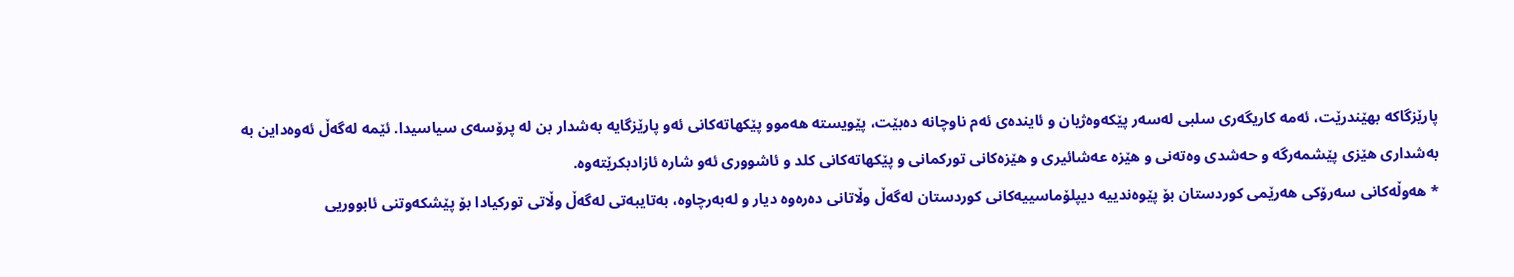پارێزگاكە بهێندرێت، ئەمە كاریگەری سلبی لەسەر پێكەوەژیان و ئایندەی ئەم ناوچانە دەبێت، پێویستە هەموو پێكهاتەكانی ئەو پارێزگایە بەشدار بن لە پرۆسەی سیاسیدا. ئێمە لەگەڵ ئەوەداین بە بەشداری هێزی پێشمەرگە و حەشدی وەتەنی و هێزە عەشائیری و هێزەكانی توركمانی و پێكهاتەكانی كلد و ئاشووری ئەو شارە ئازادبكرێتەوە.
* هەوڵەكانی سەرۆكی هەرێمی كوردستان بۆ پێوەندییە دیپلۆماسییەكانی كوردستان لەگەڵ وڵاتانی دەرەوە دیار و لەبەرچاوە، بەتایبەتی لەگەڵ وڵاتی توركیادا بۆ پێشكەوتنی ئابووریی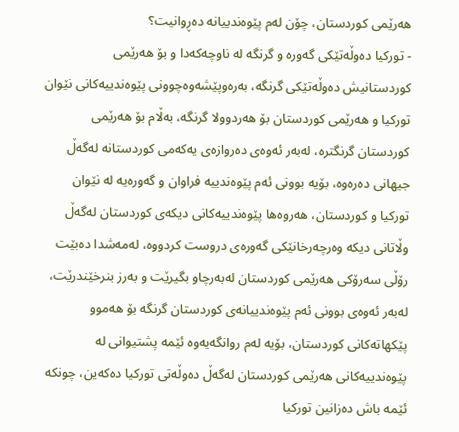هەرێمی كوردستان، چۆن لەم پێوەندییانە دەڕوانیت؟
- توركیا دەوڵەتێكی گەورە و گرنگە لە ناوچەكەدا و بۆ هەرێمی كوردستانیش دەوڵەتێكی گرنگە، بەرەوپێشەوەچوونی پێوەندییەكانی نێوان توركیا و هەرێمی كوردستان بۆ هەردوولا گرنگە، بەڵام بۆ هەرێمی كوردستان گرنگترە، لەبەر ئەوەی دەروازەی یەكەمی كوردستانە لەگەڵ جیهانی دەرەوە، بۆیە بوونی ئەم پێوەندییە فراوان و گەورەیە لە نێوان توركیا و كوردستان، هەروەها پێوەندییەكانی دیكەی كوردستان لەگەڵ وڵاتانی دیكە وەرچەرخانێكی گەورەی دروست كردووە، لەمەشدا دەبێت رۆڵی سەرۆكی هەرێمی كوردستان لەبەرچاو بگیرێت و بەرز بنرخێندرێت، لەبەر ئەوەی بوونی ئەم پێوەندییانەی كوردستان گرنگە بۆ هەموو پێكهاتەكانی كوردستان، بۆیە لەم روانگەیەوە ئێمە پشتیوانی لە پێوەندییەكانی هەرێمی كوردستان لەگەڵ دەوڵەتی توركیا دەكەین، چونكە ئێمە باش دەزانین توركیا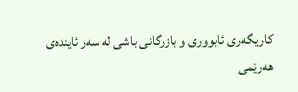كاریگەری ئابووری و بازرگانی باشی لە سەر ئایندەی هەرێمی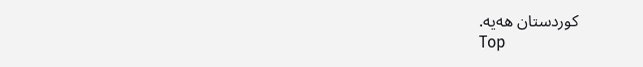كوردستان هەیە.
Top